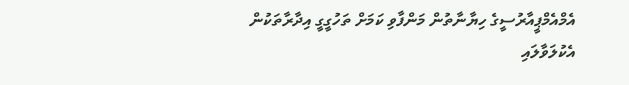އެމްއެމްޕީއާރުސީގެ ހިޔާނާތުން މަންފާވި ކަމަށް ތަހުގީގީ އިދާރާތަކުން އެކުލަވާލައި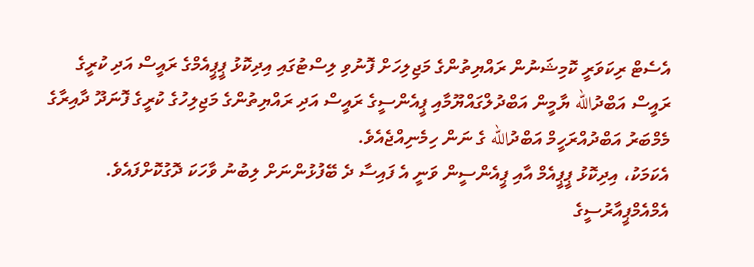އެސެޓް ރިކަވަރީ ކޮމިޝަނުން ރައްޔިތުންގެ މަޖިލިހަށް ފޮނުވި ލިސްޓުގައި އިދިކޮޅު ޕީޕީއެމްގެ ރައީސް އަދި ކުރީގެ ރައީސް އަބްދުالله ޔާމީން އަބްދުލްގައްޔޫމާއި ޕީއެންސީގެ ރައީސް އަދި ރައްޔިތުންގެ މަޖިލިހުގެ ކުރީގެ ފޮނަދޫ ދާއިރާގެ މެމްބަރު އަބްދުއްރަހީމް އަބްދުالله ގެ ނަން ހިމެނިއްޖެއެވެ.
އެކަމަކު، އިދިކޮޅު ޕީޕީއެމް އާއި ޕީއެންސީން ވަނީ އެ ފައިސާ ދެ ބޭފުޅުންނަށް ލިބުނު ވާހަކަ ދޮގުކޮށްފައެވެ.
އެމްއެމްޕީއާރުސީގެ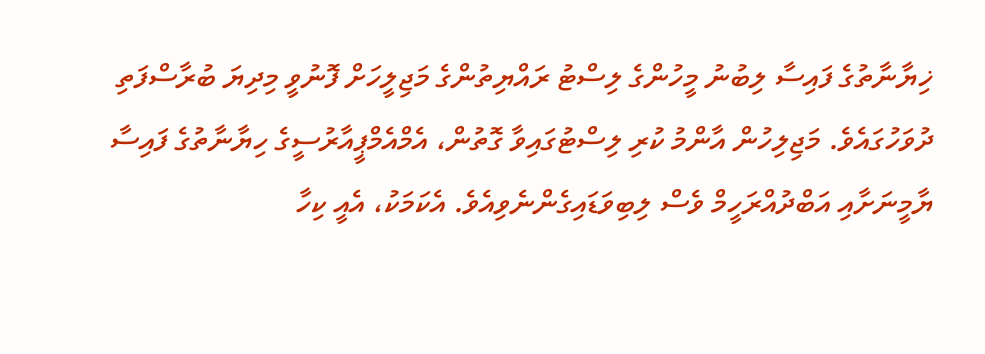ޚިޔާނާތުގެ ފައިސާ ލިބުނު މީހުންގެ ލިސްޓު ރައްޔިތުންގެ މަޖިލީހަށް ފޮނުވީ މިދިޔަ ބުރާސްފަތި ދުވަހުގައެވެ. މަޖިލިހުން އާންމު ކުރި ލިސްޓުގައިވާ ގޮތުން، އެމްއެމްޕީއާރުސީގެ ހިޔާނާތުގެ ފައިސާ ޔާމީނަށާއި އަބްދުއްރަހީމް ވެސް ލިބިވަޑައިގެންނެވިއެވެ. އެކަމަކު، އެއީ ކިހާ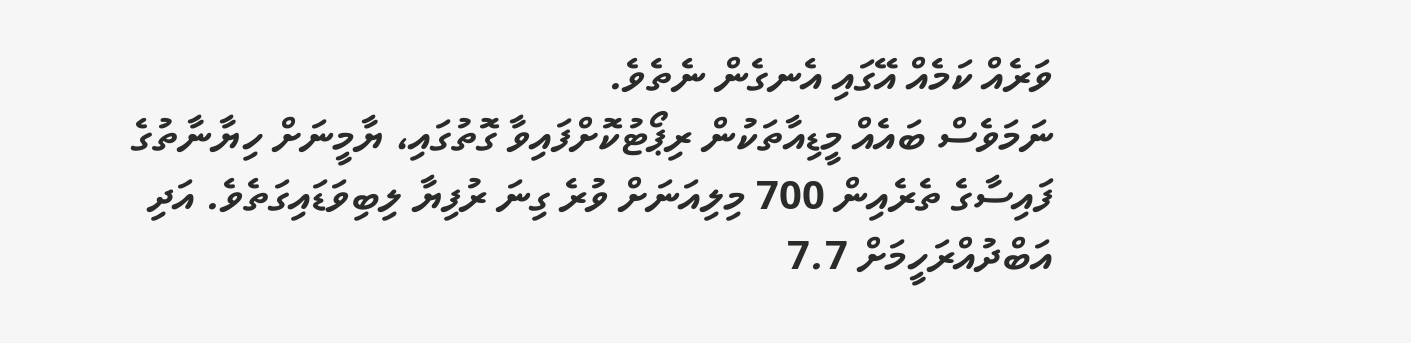ވަރެއް ކަމެއް އޭގައި އެނގެން ނެތެވެ.
ނަމަވެސް ބައެއް މީޑިއާތަކުން ރިޕޯޓުކޮށްފައިވާ ގޮތުގައި، ޔާމީނަށް ހިޔާނާތުގެ ފައިސާގެ ތެރެއިން 700 މިލިއަނަށް ވުރެ ގިނަ ރުފިޔާ ލިބިވަޑައިގަތެވެ. އަދި އަބްދުއްރަހީމަށް 7.7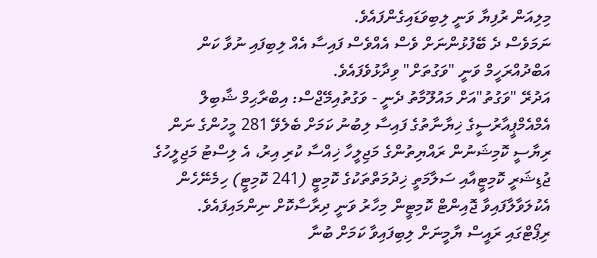މިލިއަން ރުފިޔާ ވަނީ ލިބިވަޑައިގެންފައެވެ.
ނަމަވެސް ދެ ބޭފުޅުންނަށް ވެސް އެއްވެސް ފައިސާ އެއް ލިބިފައި ނުވާ ކަން އަބްދުއްރަހީމް ވަނީ "ވަގުތަށް" ވިދާޅުވެފައެވެ.
އަދުރޭ "ވަގުތު"އަށް މައުލޫމާތު ދެނީ - ވަގުތުއިމޭޖްސް: އިބްރާޙިމް ޝާބިލް
އެމްއެމްޕީއާރުސީގެ ޚިޔާނާތުގެ ފައިސާ ލިބުނު ކަމަށް ބެލެވޭ 281 މީހުންގެ ނަން ރިޔާސީ ކޮމިޝަނުން ރައްޔިތުންގެ މަޖިލީހާ ޚިއްސާ ކުރި އިރު، އެ ލިސްޓު މަޖިލީހުގެ ޖުޑިޝަރީ ކޮމިޓީއާއި ސަލާމަތީ ޚިދުމަތްތަކުގެ ކޮމިޓީ (241 ކޮމިޓީ) ހިމެނޭހެން އެކުލަވާލާފައިވާ ޖޮއިންޓް ކޮމިޓީން މިހާރު ވަނީ ދިރާސާކޮށް ނިންމައިފައެވެ.
ރިޕޯޓްގައި ރައީސް ޔާމީނަށް ލިބިފައިވާ ކަމަށް ބުނާ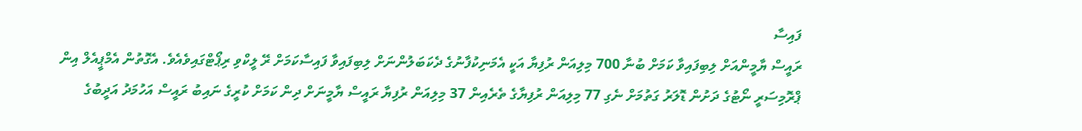ފައިސާ
ރައީސް ޔާމީންއަށް ލިބިފައިވާ ކަމަށް ބުނާ 700 މިލިއަން ރުފިޔާ އަކީ އެމަނިކުފާނުގެ ދެކަބަލުންނަށް ލިބިފައިވާ ފައިސާކަމަށް ރޭ ލީކްވި ރިޕޯޓްގައިވެއެވެ. އެގޮތުން އެމްޕީއެލް އިން ޕްރޮމިސަރީ ނޯޓުގެ ދަށުން ޑޮލަރު ގަތުމަށް ނެގި 77 މިލިއަން ރުފިޔާގެ ތެރެއިން 37 މިލިއަން ރުފިޔާ ރައީސް ޔާމީނަށް ދިން ކަމަށް ކުރީގެ ނައިބު ރައީސް އަހުމަދު އަދީބުގެ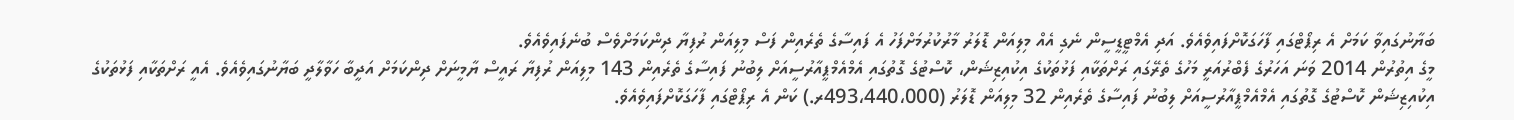ބަޔާނުގައިވާ ކަމަށް އެ ރިޕޯޓްގައި ފާހަގަކޮށްފައިވެއެވެ. އަދި އެމްޓީޑީސީން ނެގި އެއް މިލިއަން ޑޮލަރު މާރުކުރުމަށްފަހު އެ ފައިސާގެ ތެރެއިން ފަސް މިލިއަން ރުފިޔާ ދިންކަމަށްވެސް ބުނެފައިވެއެވެ.
މީގެ އިތުރުން 2014 ވަނަ އަހަރުގެ ފެބްރުއަރީ މަހުގެ ތެރޭގައި ރަށްތަކާއި ފަޅުތަކުގެ އިކުއިޒިޝަން، ކޮސްޓުގެ ގޮތުގައި އެމްއެމްޕީއާރުސީއަށް ލިބުނު ފައިސާގެ ތެރެއިން 143 މިލިއަން ރުފިޔާ ރައީސް ޔާމީނަށް ދިންކަމަށް އަދީބާ ހަވާލާދީ ބަޔާނުގައިވެއެވެ. އެއީ ރަށްތަކާއި ފަޅުތަކުގެ އިކުއިޒިޝަން ކޮސްޓުގެ ގޮތުގައި އެމްއެމްޕީއާރުސީއަށް ލިބުނު ފައިސާގެ ތެރެއިން 32 މިލިއަން ޑޮލަރު (493،440،000ރ.) ކަން އެ ރިޕޯޓްގައި ފާހަގަކޮށްފައިވެއެވެ.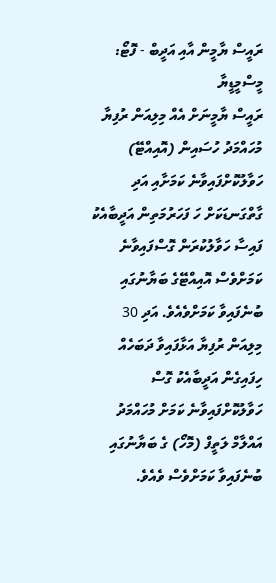ރައީސް ޔާމީން އާއި އަދީބް - ފޮޓޯ: މީސްމީޑީޔާ
ރައީސް ޔާމީނަށް އެއް މިލިއަން ރުފިޔާ މުހައްމަދު ހުސައިން (އޮއިއްޓޭ) ހަވާލުކޮށްފައިވާނެ ކަމަށާއި އަދި ގާތްގަނޑަކަށް ހަ ފަހަރުމަތިން އަދީބާއެކު ފައިސާ ހަވާލުކުރަން ގޮސްފައިވާނެ ކަމަށްވެސް އޮއިއްޓޭގެ ބަޔާނުގައި ބުނެފައިވާ ކަމަށްވެއެވެ. އަދި 30 މިލިއަން ރުފިޔާ އަޅާފައިވާ ދަބަހެއް ހިފައިގެން އަދީބާއެކު ގޮސް ހަވާލުކޮށްފައިވާނެ ކަމަށް މުހައްމަދު އައްލާމް ލަތީފް (މޮހޯ) ގެ ބަޔާނުގައި ބުނެފައިވާ ކަމަށްވެސް ވެއެވެ.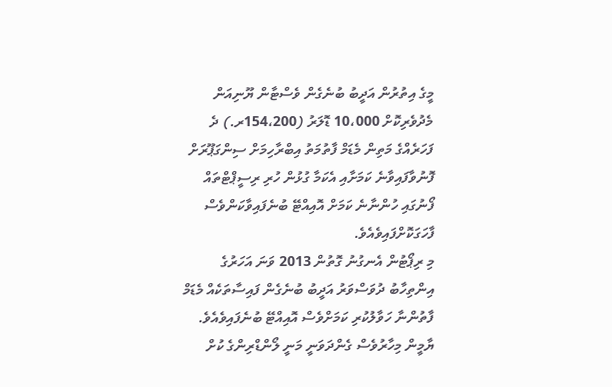މީގެ އިތުރުން އަދީބު ބުނެގެން ވެސްޓާން ޔޫނިއަން މެދުވެރިކޮށް 10،000 ޑޮލަރު (154،200ރ.) ދެ ފަހަރެއްގެ މަތިން މެޑަމް ފާތުމަތު އިބްރާހިމަށް ސިންގަޕޫރަށް ފޮނުވާފައިވާނެ ކަމަށާއި އެކަމާ ގުޅުން ހުރި ރިސީޕްޓްތައް ފޯނުގައި ހުންނާނެ ކަމަށް އޮއިއްޓޭ ބުނެފައިވާކަންވެސް ފާހަގަކޮށްފައިވެއެވެ.
މި ރިޕޯޓުން އެނގުނު ގޮތުން 2013 ވަނަ އަހަރުގެ އިންތިހާބު ދުވަސްވަރު އަދީބު ބުނެގެން ފައިސާތަކެއް މެޑަމް ފާތުންނާ ހަވާލުކުރި ކަމަށްވެސް އޮއިއްޓޭ ބުނެފައިވެއެވެ.
ޔާމީން މިހާރުވެސް ގެންދަވަނީ މަނީ ލޯންޑްރިންގެ ކުށް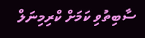ސާބިތުވި ކަމަށް ކްރިމިނަލް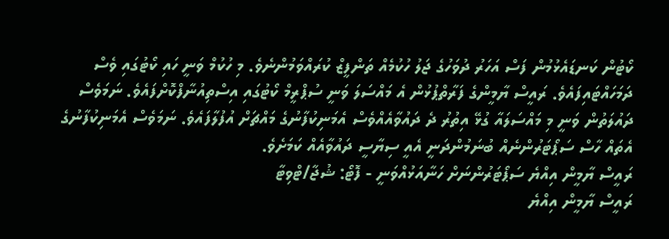ކޯޓުން ކަނޑައެޅުމުން ފަސް އަހަރު ދުވަހުގެ ޖަލު ހުކުމެއް ތަންފީޒް ކުރައްވަމުންނެވެ. މި ހުކުމް ވަނީ ހައި ކޯޓުގައި ވެސް ދަމަހައްޓައިފައެވެ. ރައީސް ޔާމީންގެ ފަރާތްޕުޅުން އެ މައްސަލަ ވަނީ ސުޕްރީމް ކޯޓުގައި އިސްތިއުނާފްކޮށްފައެވެ. ނަމަވެސް ދައުލަތުން ވަނީ މި މައްސަލައާ ގުޅޭ އިތުރު ދެ ދައުވާއެއްވެސް އެމަނިކުފާނުގެ މައްޗަށް އުފުލާފައެވެ. ނަމަވެސް އެމަނިކުފާނުގެ އެތައް ހާސް ސަޕޯޓަރުންނެއް ބުނަމުންދަނީ އެއީ ސިޔާސީ ދައުވާއެއް ކަމަށެވެ.
ރައީސް ޔާމީން އިއްޔެ ސަޕޯޓަރުންނަށް ހަނާއަޅުއްވަނީ - ފޮޓޯ: ޝުޖާ/ޓްވިޓާ
ރައީސް ޔާމީން އިއްޔެ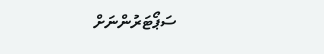ސަޕޯޓަރުންނަށް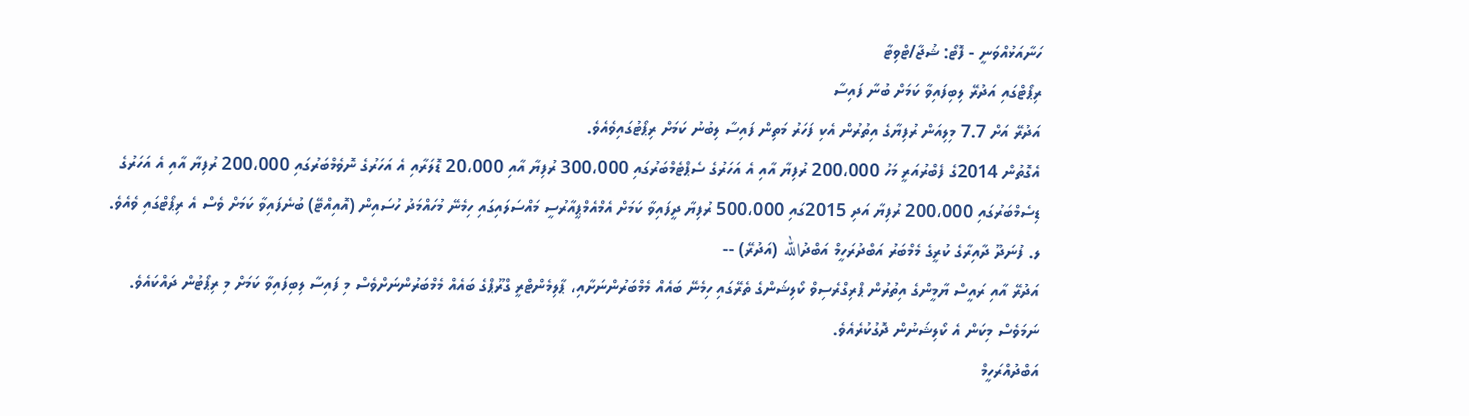ހަނާއަޅުއްވަނީ - ފޮޓޯ: ޝުޖާ/ޓްވިޓާ
ރިޕޯޓްގައި އަދުރޭ ލިބިފައިވާ ކަމަށް ބުނާ ފައިސާ
އަދުރޭ އަށް 7.7 މިލިއަން ރުފިޔާގެ އިތުރުން އެކި ފަހަރު މަތިން ފައިސާ ލިބުނު ކަމަށް ރިޕޯޓުގައިވެއެވެ.
އެގޮތުން 2014ގެ ފެބްރުއަރީ މަހު 200،000 ރުފިޔާ އާއި އެ އަހަރުގެ ސެޕްޓެމްބަރުގައި 300،000 ރުފިޔާ އާއި 20،000 ޑޮލަރާއި އެ އަހަރުގެ ނޮވެމްބަރުގައި 200،000 ރުފިޔާ އާއި އެ އަހަރުގެ ޑިސެމްބަރުގައި 200،000 ރުފިޔާ އަދި 2015ގައި 500،000 ރުފިޔާ ދީފައިވާ ކަމަށް އެމްއެމްޕީއާރުސީ މައްސަލައިގައި ހިމެނޭ މުހައްމަދު ހުސައިން (އޮއިއްޓޭ) ބުނެފައިވާ ކަމަށް ވެސް އެ ރިޕޯޓްގައި ވެއެވެ.
ލ. ފުނަދޫ ދާއިރާގެ ކުރީގެ މެމްބަރު އަބްދުރަހީމް އަބްދުالله (އަދުރޭ) --
އަދުރޭ އާއި ރައީސް ޔާމީންގެ އިތުރުން ޕްރިގްރެސިވް ކޯލިޝަންގެ ތެރޭގައި ހިމެނޭ ބައެއް މެމްބަރުންނަށާއި، ޕާލިމެންޓްރީ ގްރޫޕްގެ ބައެއް މެމްބަރުންނަށްވެސް މި ފައިސާ ލިބިފައިވާ ކަމަށް މި ރިޕޯޓުން ދައްކައެވެ. ނަމަވެސް މިކަން އެ ކޯލިޝަނުން ދޮގުކުރެއެވެ.
އަބްދުއްރަހީމް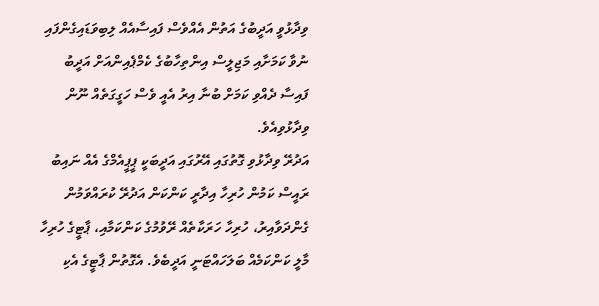ވިދާޅުވީ އަދީބުގެ އަތުން އެއްވެސް ފައިސާއެއް ލިބިވަޑައިގެންފައި ނުވާ ކަމަށާއި މަޖިލީސް އިންތިހާބުގެ ކެމްޕެއިންއަށް އަދީބު ފައިސާ ދެއްވި ކަމަށް ބުނާ އިރު އެއީ ވެސް ހަގީގަތެއް ނޫން ވިދާޅުވިއެވެ.
އަދުރޭ ވިދާޅުވި ގޮތުގައި އޭރުގައި އަދީބަކީ ޕީޕީއެމްގެ އެއް ނައިބު ރައީސް ކަމުން ހުރިހާ އިދާރީ ކަންކަން އަދުރޭ ކުރައްވަމުން ގެންދަވާއިރު، ހުރިހާ ހަރަކާތެއް ރޭވުމުގެ ކަންކަމާއި، ޕާޓީގެ ހުރިހާ މާލީ ކަންކަމެއް ބަލަހައްޓަނީ އަދީބެވެ. އެގޮތުން ޕާޓީގެ އެކި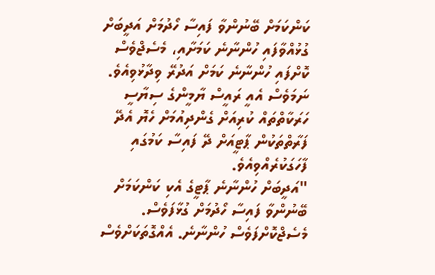ކަންކަމަށް ބޭނުންވާ ފައިސާ ހޯދުމަށް އަދީބަށް ގުޅުއްވާފައި ހުންނާނެ ކަމަށާއި، މެސެޖްވެސް ކޮށްފައި ހުންނާނެ ކަމަށް އަދުރޭ ވިދާޅުވިއެވެ. ނަމަވެސް އެއީ ރައީސް ޔާމީންގެ ސިޔާސީ ހަރަކާތްތައް ކުރިއަށް ގެންދިއުމަށް ހެޔޮ އެދޭ ފަރާތްތަކުން ޕާޓީއަށް ދޭ ފައިސާ ކަމުގައި ފާހަގަކުރެއްވިއެވެ.
"އަދީބަށް ހުންނާނެ ޕާޓީގެ އެކި ކަންކަމަށް ބޭނުންވާ ފައިސާ ހޯދުމަށް ގުޅާފަވެސް. މެސެޖްކޮށްފަވެސް ހުންނާނެ. އެއްގޮތަކަށްވެސް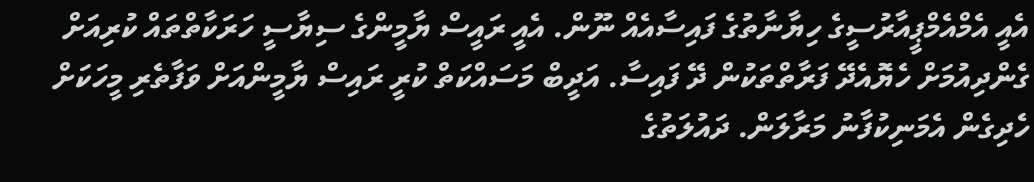އެއީ އެމްއެމްޕީއާރުސީގެ ހިޔާނާތުގެ ފައިސާއެއް ނޫން. އެއީ ރައީސް ޔާމީންގެ ސިޔާސީ ހަރަކާތްތައް ކުރިއަށް ގެންދިއުމަށް ހެޔޮއެދޭ ފަރާތްތަކުން ދޭ ފައިސާ. އަދީބް މަސައްކަތް ކުރީ ރައިސް ޔާމީންއަށް ވަފާތެރި މީހަކަށް ހެދިގެން އެމަނިކުފާނު މަރާލަން. ދައުލަތުގެ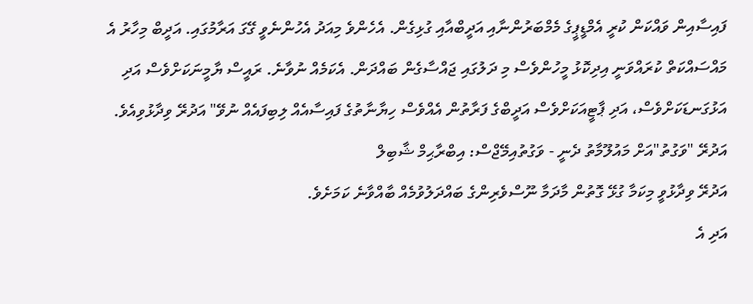ފައިސާއިން ވައްކަން ކުރީ އެމްޑީޕީގެ މެމްބަރުންނާއި އަދީބްއާއި ގުޅިގެން. އެހެންވެ މިއަދު އެހުންނެވީ ގޭގަ އަރާމުގައި. އަދީބް މިހާރު އެ މައްސައްކަތް ކުރައްވަނީ އިދިކޮޅު މީހުންވެސް މި ދަލުގައި ޖައްސާގެން ބައްދަން. އެކަމެއް ނުވާނެ. ރައީސް ޔާމީނަކަށްވެސް އަދި އަޅުގަނޑަކަށްވެސް، އަދި ޕާޓީއަކަށްވެސް އަދީބްގެ ފަރާތުން އެއްވެސް ހިޔާނާތުގެ ފައިސާއެއް ލިބިފައެއް ނުވޭ" އަދުރޭ ވިދާޅުވިއެވެ.
އަދުރޭ "ވަގުތު"އަށް މައުލޫމާތު ދެނީ - ވަގުތުއިމޭޖްސް: އިބްރާޙިމް ޝާބިލް
އަދުރޭ ވިދާޅުވީ މިކަމާ ގުޅޭ ގޮތުން މާދަމާ ނޫސްވެރިންގެ ބައްދަލުވުމެއް ބާއްވާނެ ކަމަށެވެ.
އަދި އެ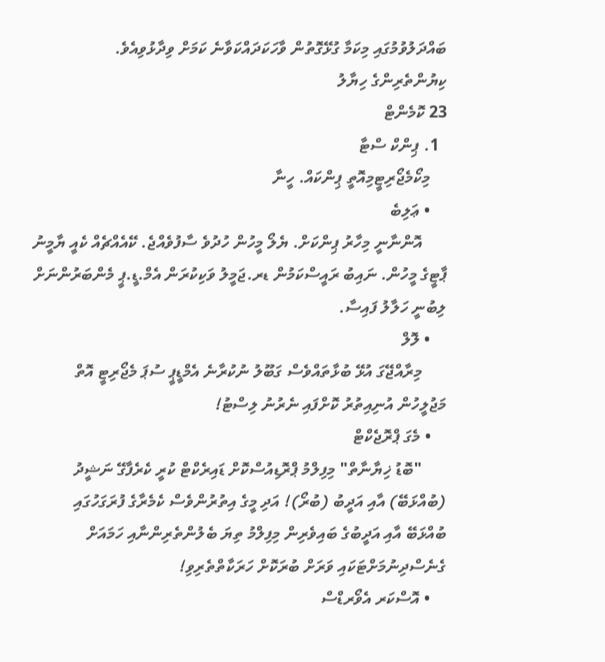ބައްދަލުވުމުގައި މިކަމާ ގުޅޭގޮތުން ވާހަކަދައްކަވާނެ ކަމަށް ވިދާޅުވިއެވެ.
ކިޔުންތެރިންގެ ހިޔާލު
23 ކޮމެންޓް
  1. ޕިންކް ސްޓާ
    މިކޯމެޖޯރިޓީމިއޮތީ ޕިންކައް. ހީނާ
    • ޢަލިބެ
      އޮންނާނީ މިހާރު ޕިންކަށް. ޔެލޯ މީހުން ހުދުވެ ސާފުވެއްޖެ. ކޭއެއްޗެއް ކެއީ ޔާމީނު ޕާޓީގެ މީހުން. ނައިބު ރައީސްކަމުން ޑރ.ޖަމީލު ވަކިކުރަން އެމް.ޑީ.ޕީ މެންބަރުންނަށް ލިބުނީ ހަލާލު ފައިސާ.
    • ލޮލް
      މިރާއްޖޭގަ އުޅޭ ބުޅާތައްވެސް ގަބޫލު ނުކުރާނެ އެމްޑީޕީ ސުޕަ މެޖޯރިޓީ އޮތް މަޖުލީހުން އުނިއިތުރު ކޮށްފައި ނެރުނު ލިސްޓު!
    • މެގަ ޕްރޮޖެކްޓް
      "ބޮޑު ޚިޔާނާތް" މިފިލްމު ޕްރޮޑިއުސްކޮށް ޑައިރެކްޓް ކުރީ ކެރެފާގޭ ނަޝީދު (ބުއްޅަބޭ) އާއި އަދީބު (ބުރޯ)! އަދި މީގެ އިތުރުންވެސް ކެމެރާގެ ފުރަގަހުގައި ބުއްޅަބޭ އާއި އަދީބުގެ ބައިވެރިން މިފިލްމު ތިޔަ ބެލުންތެރިންނާއި ހަމައަށް ގެނެސްދިނުމަށްޓަކައި ވަރަށް ބުރަކޮށް ހަރަކާތްތެރިވި!
    • އޮސްކަރ އެވޯރޑްސް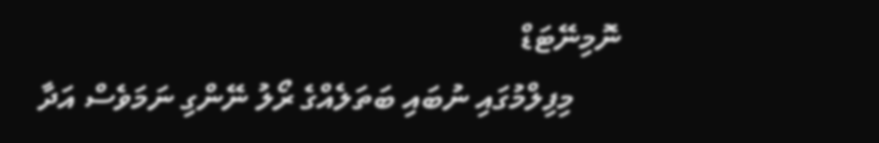ނޮމިނޭޓަޑް
      މިފިލްމުގައި ނުބައި ބަތަލެއްގެ ރޯލު ނޭންގި ނަމަވެސް އަދާ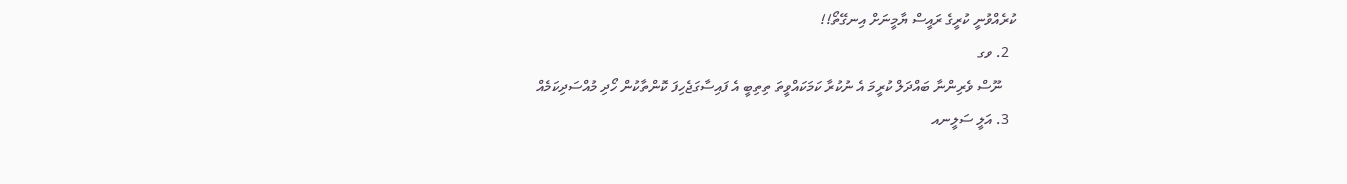ކުރެއްވުނީ ކުރީގެ ރައީސް ޔާމީނަށް އިނގޭތޯ!!
  2. ވގ
    ނޫސް ވެރިންނާ ބައްދަލް ކުރީމަ އެ ނުކުރާ ކަމަކައްވީތަ ތިތިބީ އެ ފައިސާގަޖެހިފަ ކޮންތާކުން ހޯދި މުއްސަދިކަމެއް
  3. އަލީ ސަލީނއ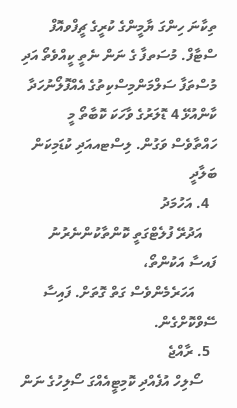ތިކާނަ ހިންގަ ޔާމީންގެ ކުރީގެ ޗީފްވއޮފް ސްޓާފް. މުސަތފާ ގެ ނަން ނެތީ ކީއްވެތޯ އަދި މުސްތަފާ ސަލްމަންމިސްކިތުގެ އެއްފޮލޯނުހަދާ ކާންއުޅޭ 4 ޑޮލަރުގެ ވާހަކަ ކޮބާތޯ މީ ހައްތާވެސް ވަގުން. ލިސްޓއއަދި ކުޑަމިކަން ބަލާދީ
  4. އަހުމަދު
    އަދުރޭ ފުލެޓްގަތީ ކޮންތާކުންނެރުނު ފައސާ އަކުންތޯ،
      އަހަރެމެންވެސް ގަތް ގޮތަށް. ފައިސާ ސޭވްކޮށްގެން.
  5. ރާއްޖެ
    ސޯލިހް އުފެއްދި ކޮމިޓީއެއްގަ ސޯލިހުގެ ނަން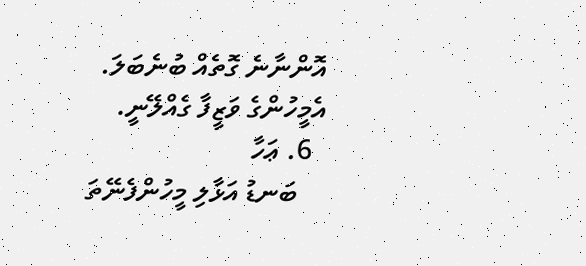އޮންނާނެ ގޮތެއް ބުނެބަލަ. އެމީހުންގެ ވަޒީފާ ގެއްލޭނީ.
  6. ޢަހާ
    ބަނޑު އަޅާލި މީހުންފެނޭތަ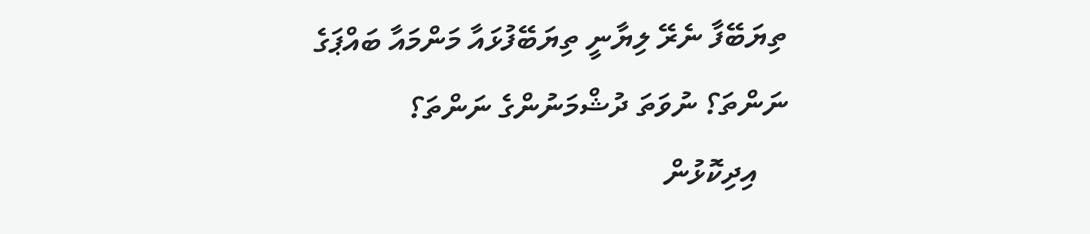ތިޔަބޭފާ ނެރޭ ލިޔާނީ ތިޔަބޭފުޅައާ މަންމައާ ބައްޕަގެ ނަންތަ؟ ނުވަތަ ދުޝްމަނުންގެ ނަންތަ؟
    އިދިކޮޅުން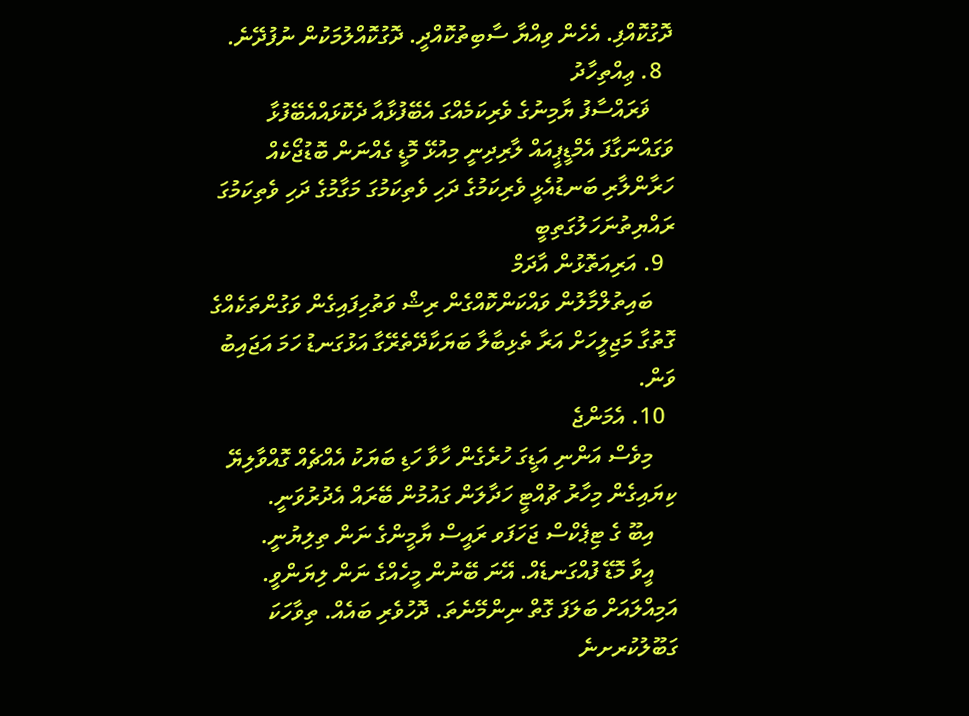ދޮގުކޮއްފި. އެހެން ވިއްޔާ ސާބިތުކޮއްދީ. ދޮގުކޮއްލުމަކުން ނުފުދޭނެ.
  8. ޢިއްތިހާދު
    ޥަރައްސާފު ޔާމިނުގެ ވެރިކަމެއްގަ އެބޭފުޅާއާ ދެކޮޅައްއެބޭފުޅާ ވަގައްނަގާފަ އެމްޑީޕީއައް ލާރިދިނީ މިއުޅޭ މޮޑީ ގެއްނަން ބޮޑުޖޯކެއް ހަރާންލާރި ބަނޑުއެޅީ ވެރިކަމުގެ ދަހި ވެތިކަމުގަ މަގާމުގެ ދަހި ވެތިކަމުގަ ރައްޔިތުނަހަލުގަތިބީ
  9. އަރިއަތޮޅުން އާދަމް
    ބައިތުލްމާލުން ވައްކަންކޮއްގެން ރިޝް ވަތުހިފައިގެން ވަގުންތަކެއްގެ ގޮތުގާ މަޖިލީހަށް އަރާ ތެޅިބާލާ ބަޔަކާދޭތެރޭގާ އަޅުގަނޑު ހަމަ އަޖައިބު ވަން.
  10. އެމަންޖެ
    މިވެސް އަންނި އަޑީގަ ހުރެގެން ހާވާ ހަޑި ބަޔަކު އެއްޗެއް ގޮއްވާލިޔޭ ކިޔައިގެން މިހާރު ޗުއްޓީ ހަދާލަން ގައުމުން ބޭރައް އެދުރުވަނީ.
    އިބޫ ގެ ޓިޕެކްސް ޖަހަފަވ ރައީސް ޔާމީންގެ ނަން ތިލިޔުނީ.
    އީވާ މޮޑޭ ފުއްގަނޑެއް. އޭނަ ބޭނުން މީހެއްގެ ނަން ލިޔަންވީ. އަމިއްލައަށް ބަލަފަ ގޮތް ނިންމޭނެތަ. ދޮހުވެރި ބައެއް. ތިވާހަކަ ގަބޫލުކުރށނެ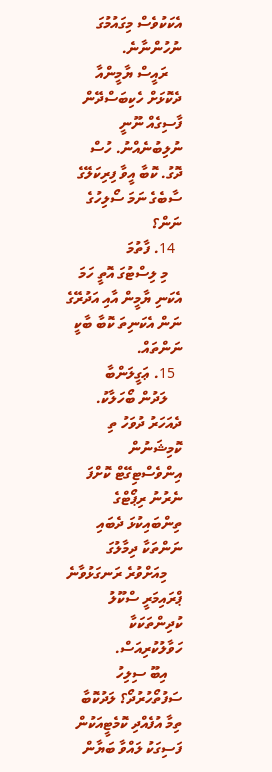އެކަކުވެސް މިގައުމުގަ ނުހުންނާނެ.
    ރައީސް ޔާމީންއާ ދެކޮޅަށް ހެކިބަސްދޭން ފާސިގެއް ނޫނީ ނުލިބުނެއްނު. ހުސް ދޮގު. ކޮބާ އީވާ ފިރިކަލޭގެ ސާބެގެ ނަމަ ސޯލިހުގެ ނަން؟
  14. ފާތުމަ
    މި ލިސްޓުގަ އޮތީ ހަމަ އެކަނި ޔާމީން އާއި އަދުރޭގެ ނަން އެކަނިތަ ކޮބާ ބާކީ ނަންތައް.
  15. ޢަގީލަންބާ
    ލަދުން ބޯހަލާކު. ދެއަހަރު ދުވަހު ތި ކޮމިޝަނުން އިންވެސްޓިގޭޓް ކޮށްފަ ނެރުނު ރިޕޯޓްގެ ތިންބައިކުޅަ ދެބައި ނަންތަކާ ދިމާލުގަ
    މިއަށްވުރެ ރަނގަޅުވާނެ ޕްރައިމަރީ ސްކޫލު ކުދިންތަކަކާ ހަވާލުކުރިއަސް.
    އިބޫ ސިލިހު ސަފުތޯހުރުދޯ؟ ލަދުކޮބާ ތިމާ އުފެއްދި ކޮމެޓީއަކުން ފަސިގަކު ލައްވާ ބަޔާން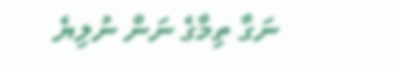ނަގާ ތިމާގެ ނަން ނުލިޔެ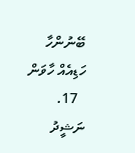ބޭނުންހާ ހަޑިއެއް ހާވަން
  17. ނަޝީދު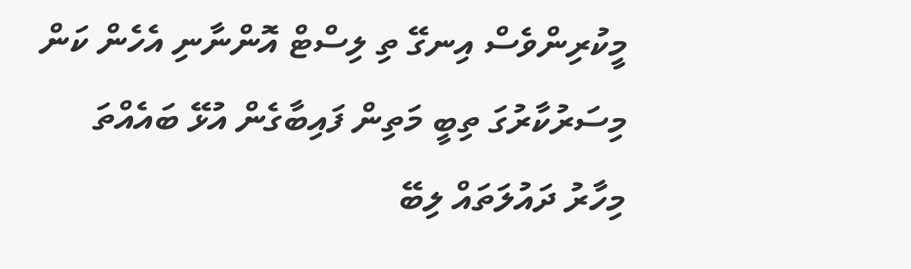މީކުރިންވެސް އިނގޭ ތި ލިސްޓް އޮންނާނި އެހެން ކަން މިސަރުކާރުގަ ތިބީ މަތިން ފައިބާގެން އުޅޭ ބައެއްތަ މިހާރު ދައުލަތައް ލިބޭ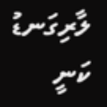ލާރިގަނޑު ކަނީ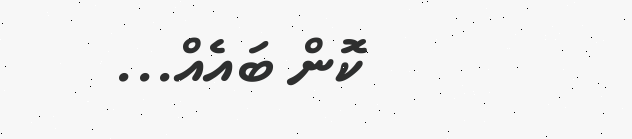ކޮން ބައެއް...